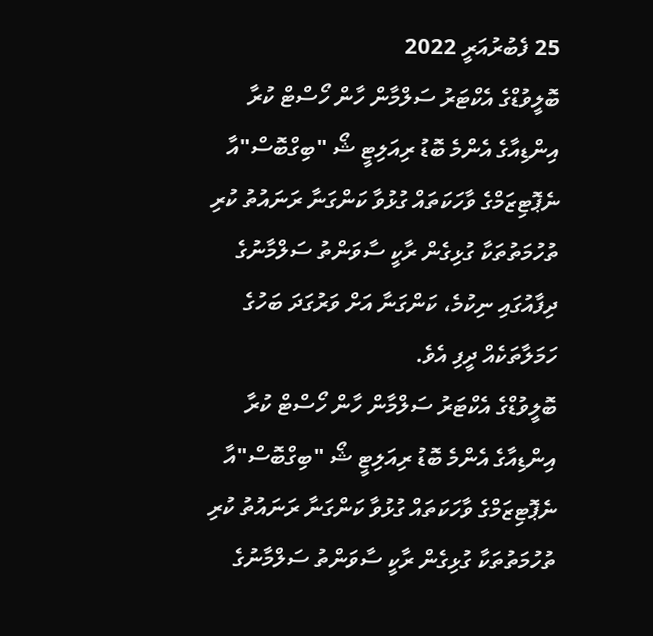25 ފެބުރުއަރީ 2022
ބޮލީވުޑްގެ އެކްޓަރު ސަލްމާން ހާން ހޯސްޓް ކުރާ އިންޑިއާގެ އެންމެ ބޮޑު ރިއަލިޓީ ޝޯ "ބިގްބޮސް"އާ ނެޕޮޓިޒަމްގެ ވާހަކަތައް ގުޅުވާ ކަންގަނާ ރަނައުތު ކުރި ތުހުމަތުތަކާ ގުޅިގެން ރާކީ ސާވަންތު ސަލްމާނުގެ ދިފާއުގައި ނިކުމެ، ކަންގަނާ އަށް ވަރުގަދަ ބަހުގެ ހަމަލާތަކެއް ދީފި އެވެ.
ބޮލީވުޑްގެ އެކްޓަރު ސަލްމާން ހާން ހޯސްޓް ކުރާ އިންޑިއާގެ އެންމެ ބޮޑު ރިއަލިޓީ ޝޯ "ބިގްބޮސް"އާ ނެޕޮޓިޒަމްގެ ވާހަކަތައް ގުޅުވާ ކަންގަނާ ރަނައުތު ކުރި ތުހުމަތުތަކާ ގުޅިގެން ރާކީ ސާވަންތު ސަލްމާނުގެ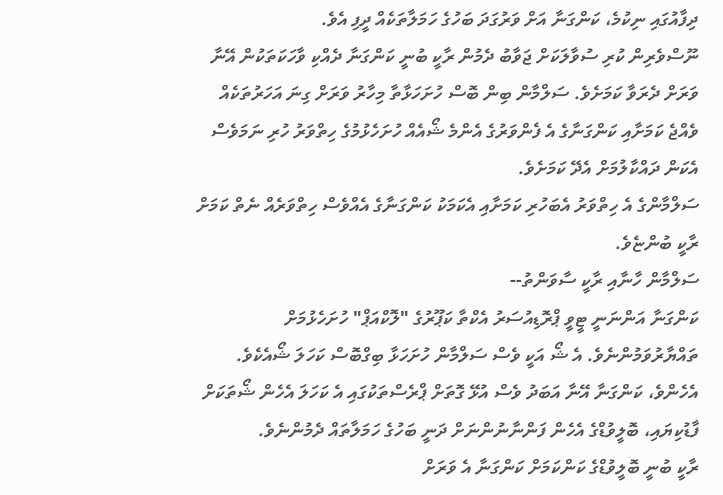ދިފާއުގައި ނިކުމެ، ކަންގަނާ އަށް ވަރުގަދަ ބަހުގެ ހަމަލާތަކެއް ދީފި އެވެ.
ނޫސްވެރިން ކުރި ސުވާލަކަށް ޖަވާބު ދެމުން ރާކީ ބުނީ ކަންގަނާ ދެއްކި ވާހަކަތަކުން އޭނާ ވަރަށް ދެރަވާ ކަމަށެވެ. ސަލްމާން ބިން ބޮސް ހުށަހަޅާތާ މިހާރު ވަރަށް ގިނަ އަހަރުތަކެއް ވެއްޖެ ކަމަށާއި ކަންގަނާގެ އެ ފެންވަރުގެ އެންމެ ޝޯއެއް ހުށަހެޅުމުގެ ހިތްވަރު ހުރި ނަމަވެސް އެކަން ދައްކާލުމަށް އެދޭ ކަމަށެވެ.
ސަލްމާންގެ އެ ހިތްވަރު އެބަހުރި ކަމަށާއި އެކަމަކު ކަންގަނާގެ އެއްވެސް ހިތްވަރެއް ނެތް ކަމަށް ރާކީ ބުންޏެވެ.
ސަލްމާން ހާނާއި ރާކީ ސާވަންތު--
ކަންގަނާ އަންނަނީ ޓީވީ ޕްރޮޑިއުސަރު އެކްތާ ކަޕޫރުގެ "ލޮކްއަޕް" ހުށަހެޅުމަށް ތައްޔާރުވަމުންނެވެ. އެ ޝޯ އަކީ ވެސް ސަލްމާން ހުށަހަޅާ ބިގްބޮސް ކަހަލަ ޝޯއެކެވެ. އެހެންވެ، ކަންގަނާ އޭނާ އަބަދު ވެސް އުޅޭ ގޮތަށް ޕްރެސްތަކުގައި އެ ކަހަލަ އެހެން ޝޯތަކަށް ފާޑުކިޔައި، ބޮލީވުޑްގެ އެހެން ފަންނާނުންނަށް ދަނީ ބަހުގެ ހަމަލާތައް ދެމުންނެވެ.
ރާކީ ބުނީ ބޮލީވުޑްގެ ކަންކަމަށް ކަންގަނާ އެ ވަރަށް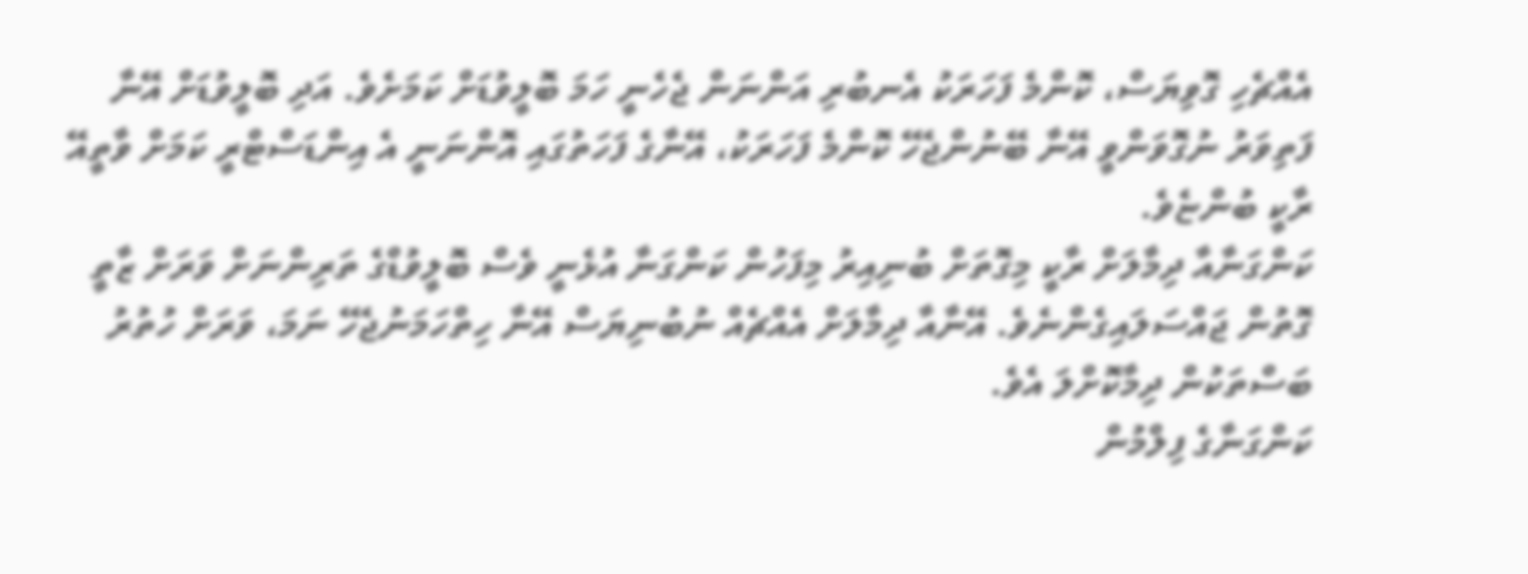އެއްޗެހި ގޮވިޔަސް، ކޮންމެ ފަހަރަކު އެނބުރި އަންނަން ޖެހެނީ ހަމަ ބޮލީވުޑަށް ކަމަށެވެ. އަދި ބޮލީވުޑަށް އޭނާ ފަތިވަރު ނުގޮވަންވީ އޭނާ ބޭނުންޖެހޭ ކޮންމެ ފަހަރަކު، އޭނާގެ ފަހަތުގައި އޮންނަނީ އެ އިންޑަސްޓްރީ ކަމަށް ވާތީއޭ ރާކީ ބުންޏެވެ.
ކަންގަނާއާ ދިމާލަށް ރާކީ މިގޮތަށް ބުނިއިރު މިފަހުން ކަންގަނާ އުޅެނީ ވެސް ބޮލީވުޑްގެ ތަރިންނަށް ވަރަށް ޒާތީ ގޮތުން ޖައްސަލައިގެންނެވެ. އޭނާއާ ދިމާލަށް އެއްޗެއް ނުބުނިޔަސް އޭނާ ހިތްހަމަނުޖެހޭ ނަމަ، ވަރަށް ހުތުރު ބަސްތަކުން ދިމާކޮށްލަ އެވެ.
ކަންގަނާގެ ފިލްމުން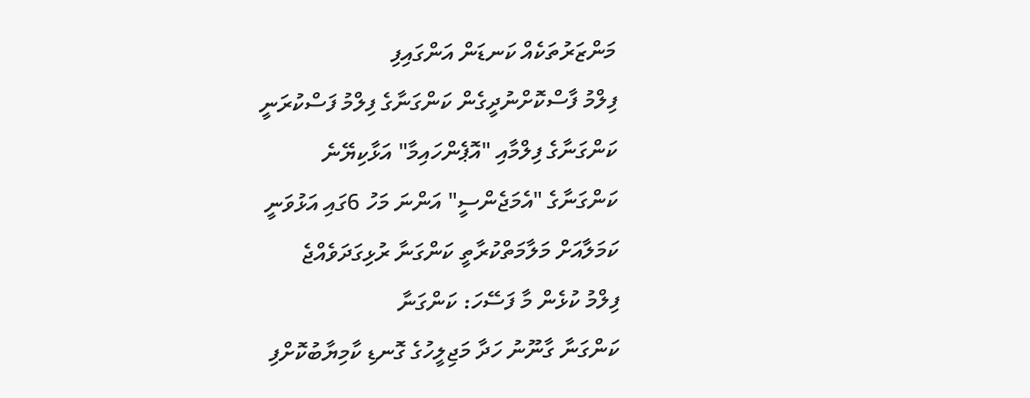މަންޒަރުތަކެއް ކަނޑަން އަންގައިފި
ފިލްމު ފާސްކޮށްނުދީގެން ކަންގަނާގެ ފިލްމު ފަސްކުރަނީ
ކަންގަނާގެ ފިލްމާއި "އޮޕެންހައިމާ" އަޅާކިޔޭނެ
ކަންގަނާގެ "އެމަޖެންސީ" އަންނަ މަހު 6ގައި އަޅުވަނީ
ކަމަލާއަށް މަލާމަތްކުރާތީ ކަންގަނާ ރުޅިގަދަވެއްޖެ
ފިލްމު ކުޅެން މާ ފަސޭހަ: ކަންގަނާ
ކަންގަނާ ގާނޫނު ހަދާ މަޖިލީހުގެ ގޮނޑި ކާމިޔާބުކޮށްފި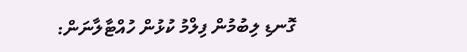ގޮނޑި ލިބުމުން ފިލްމު ކުޅުން ހުއްޓާލާނަން: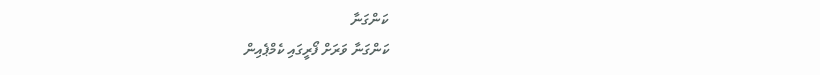ކަންގަނާ
ކަންގަނާ ވަރަށް ފޯރީގައި ކެމްޕެއިން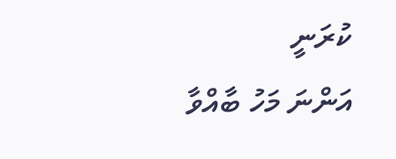ކުރަނީ
އަންނަ މަހު ބާއްވާ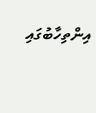އިންތިހާބުގައި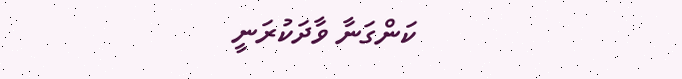ކަންގަނާ ވާދަކުރަނީ